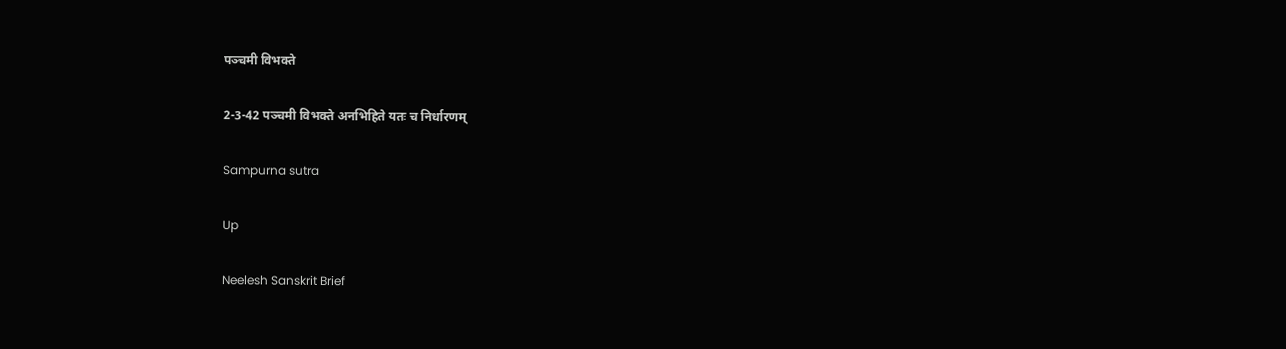पञ्चमी विभक्ते

2-3-42 पञ्चमी विभक्ते अनभिहिते यतः च निर्धारणम्

Sampurna sutra

Up

Neelesh Sanskrit Brief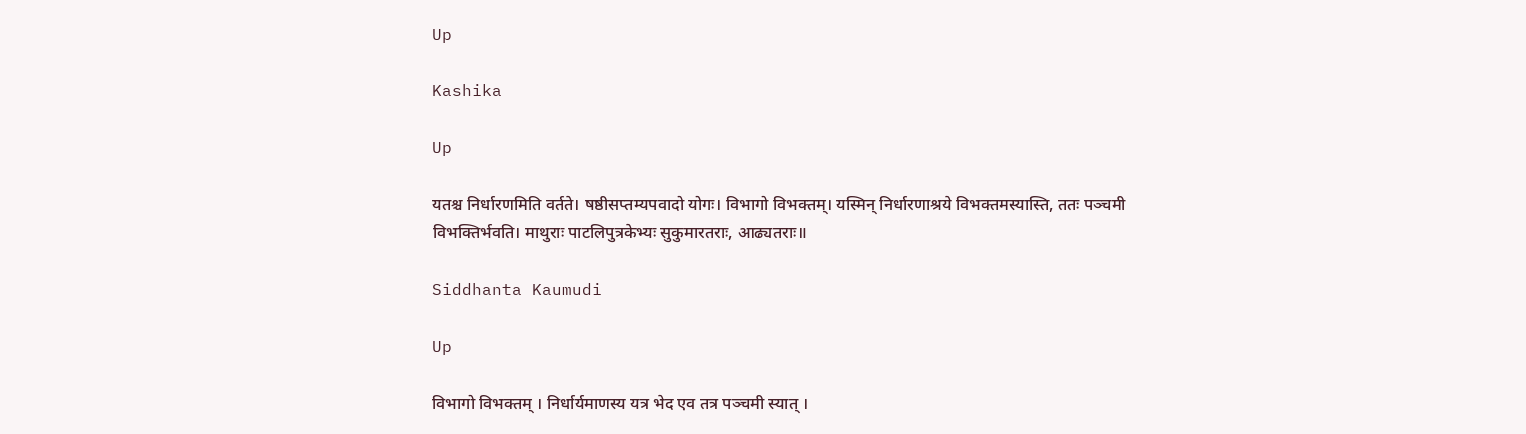Up

Kashika

Up

यतश्च निर्धारणमिति वर्तते। षष्ठीसप्तम्यपवादो योगः। विभागो विभक्तम्। यस्मिन् निर्धारणाश्रये विभक्तमस्यास्ति, ततः पञ्चमी विभक्तिर्भवति। माथुराः पाटलिपुत्रकेभ्यः सुकुमारतराः, आढ्यतराः॥

Siddhanta Kaumudi

Up

विभागो विभक्तम् । निर्धार्यमाणस्य यत्र भेद एव तत्र पञ्चमी स्यात् ।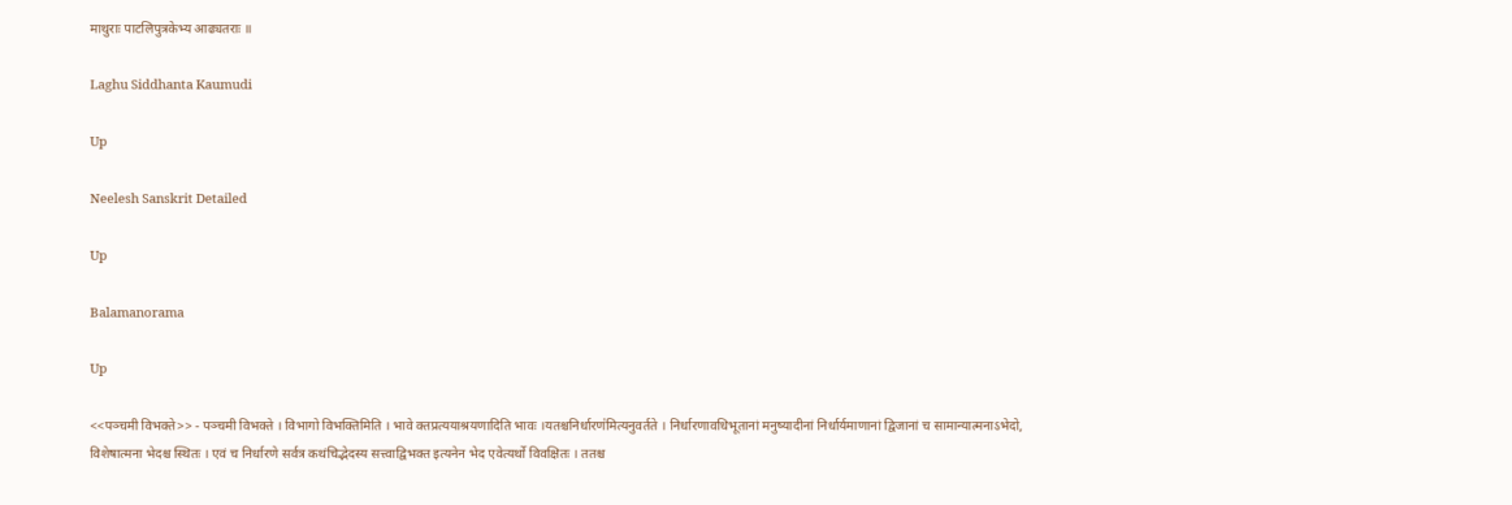माथुराः पाटलिपुत्रकेभ्य आढ्यतराः ॥

Laghu Siddhanta Kaumudi

Up

Neelesh Sanskrit Detailed

Up

Balamanorama

Up

<<पञ्चमी विभक्ते>> - पञ्चमी विभक्ते । विभागो विभक्तिमिति । भावे क्तप्रत्ययाश्रयणादिति भावः ।यतश्चनिर्धारण॑मित्यनुवर्तते । निर्धारणावधिभूतानां मनुष्यादीनां निर्धार्यमाणानां द्विजानां च सामान्यात्मनाऽभेदो, विशेषात्मना भेदश्च स्थितः । एवं च निर्धारणे सर्वत्र कथंचिद्भेदस्य सत्त्वाद्विभक्त इत्यनेन भेद एवेत्यर्थो विवक्षितः । ततश्च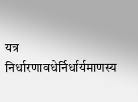यत्र निर्धारणावधेर्निर्धार्यमाणस्य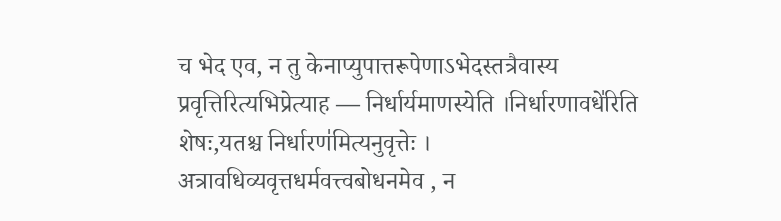च भेद एव, न तु केनाप्युपात्तरूपेणाऽभेदस्तत्रैवास्य प्रवृत्तिरित्यभिप्रेत्याह — निर्धार्यमाणस्येति ।निर्धारणावधे॑रिति शेषः,यतश्च निर्धारण॑मित्यनुवृत्तेः । अत्रावधिव्यवृत्तधर्मवत्त्वबोधनमेव , न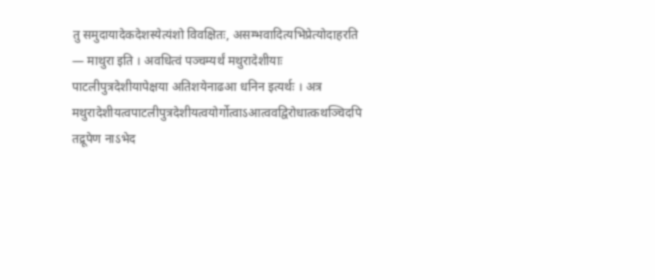तु समुदायादेकदेशस्येत्यंशो विवक्षितः, असम्भवादित्यभिप्रेत्योदाहरति — माथुरा इति । अवधित्वं पञ्चम्यर्थं मथुरादेशीयाः पाटलीपुत्रदेशीयापेक्षया अतिशयेनाढआ धनिन इत्यर्थः । अत्र मथुरादेशीयत्वपाटलीपुत्रदेशीयत्वयोर्गोत्वाऽआत्ववद्विरोधात्कथञ्चिदपि तद्रूपेण नाऽभेद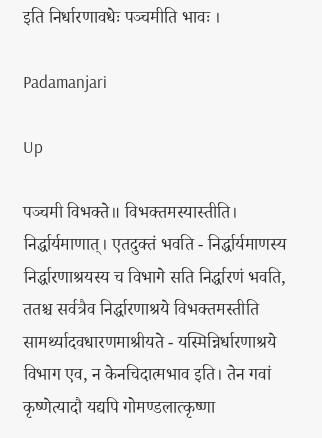इति निर्धारणावधेः पञ्चमीति भावः ।

Padamanjari

Up

पञ्चमी विभक्ते॥ विभक्तमस्यास्तीति। निर्द्धार्यमाणात्। एतदुक्तं भवति - निर्द्धार्यमाणस्य निर्द्धारणाश्रयस्य च विभागे सति निर्द्धारणं भवति, ततश्च सर्वत्रैव निर्द्धारणाश्रये विभक्तमस्तीति सामर्थ्यादवधारणमाश्रीयते - यस्मिन्निर्धारणाश्रये विभाग एव, न केनचिदात्मभाव इति। तेन गवां कृष्णेत्यादौ यद्यपि गोमण्डलात्कृष्णा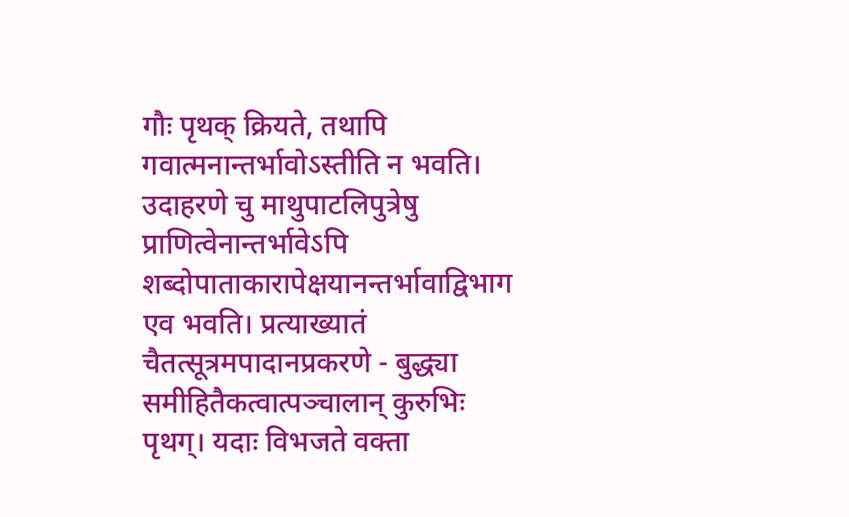गौः पृथक् क्रियते, तथापि गवात्मनान्तर्भावोऽस्तीति न भवति। उदाहरणे चु माथुपाटलिपुत्रेषु प्राणित्वेनान्तर्भावेऽपि शब्दोपाताकारापेक्षयानन्तर्भावाद्विभाग एव भवति। प्रत्याख्यातं चैतत्सूत्रमपादानप्रकरणे - बुद्ध्या समीहितैकत्वात्पञ्चालान् कुरुभिः पृथग्। यदाः विभजते वक्ता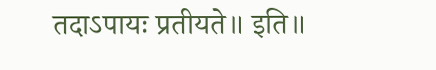तदाऽपायः प्रतीयते॥ इति॥